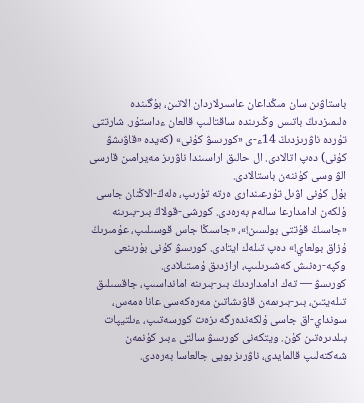باستاۋىن سان مىڭداعان عاسىرلاردان الاتىن، بۇگىندە ەلىمىزدىڭ باتىس وڭىرىندە ساقتالىپ قالعان ءداستۇر. شارتتى تۇردە ناۋرىزدىڭ 14ء-ى «كورىسۋ كۇنى» (كەيدە «قاۋىشۋ كۇنى) دەپ اتالادى. ال حالىق اراسىندا ناۋرىز مەيرامىن قارسى الۋ وسى كۇننەن باستالادى.
بۇل كۇنى اۋىل تۇرعىندارى ەرتە تۇرىپ، ەلەڭ-الاڭنان جاسى ۇلكەن ادامدارعا سالەم بەرەدى. كورشى-قولاڭ بىر-بىرىنە «جاسىڭ قۇتتى بولسىن!»، «جاسىڭا جاس قوسىلىپ، عۇمىرىڭ ۇزاق بولعاي!» دەپ تىلەك ايتادى. كورىسۋ كۇنى بۇرىنعى وكپە-رەنىش كەشىرىلىپ، ارازدىق ۇمىتىلادى.
كورىسۋ — تەك ادامداردىڭ بىر-بىرىنە امانداسىپ، جاقسىلىق تىلەيتىن، بىر-بىرىمەن قاۋىشاتىن مەرەكەسى عانا ەمەس، سونداي-اق جاسى ۇلكەندەرگە ىزەت كورسەتىپ، ءىلتيپات بىلدىرەتىن كۇن. ويتكەنى كورىسۋ سالتى ءبىر كۇنمەن شەكتەلىپ قالمايدى، ناۋرىز بويى جالعاسا بەرەدى.